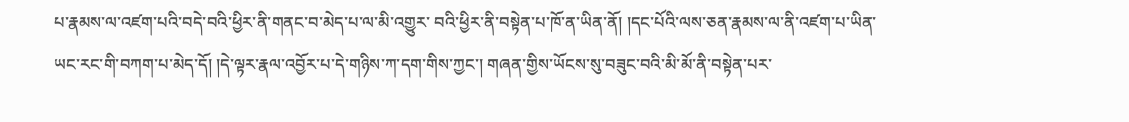པ་རྣམས་ལ་འཛག་པའི་བདེ་བའི་ཕྱིར་ནི་གནང་བ་མེད་པ་ལ་མི་འགྱུར་ བའི་ཕྱིར་ནི་བསྟེན་པ་ཁོ་ན་ཡིན་ནོ། །དང་པོའི་ལས་ཅན་རྣམས་ལ་ནི་འཛག་པ་ཡིན་ཡང་རང་གི་བཀག་པ་མེད་དོ། །དེ་ལྟར་རྣལ་འབྱོར་པ་དེ་གཉིས་ཀ་དག་གིས་ཀྱང་། གཞན་གྱིས་ཡོངས་སུ་བཟུང་བའི་མི་མོ་ནི་བསྟེན་པར་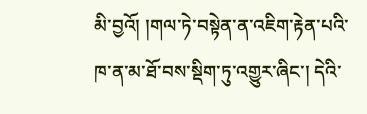མི་བྱའོ། །གལ་ཏེ་བསྟེན་ན་འཇིག་རྟེན་པའི་ཁ་ན་མ་ཐོ་བས་སྡིག་ཏུ་འགྱུར་ཞིང་། དེའི་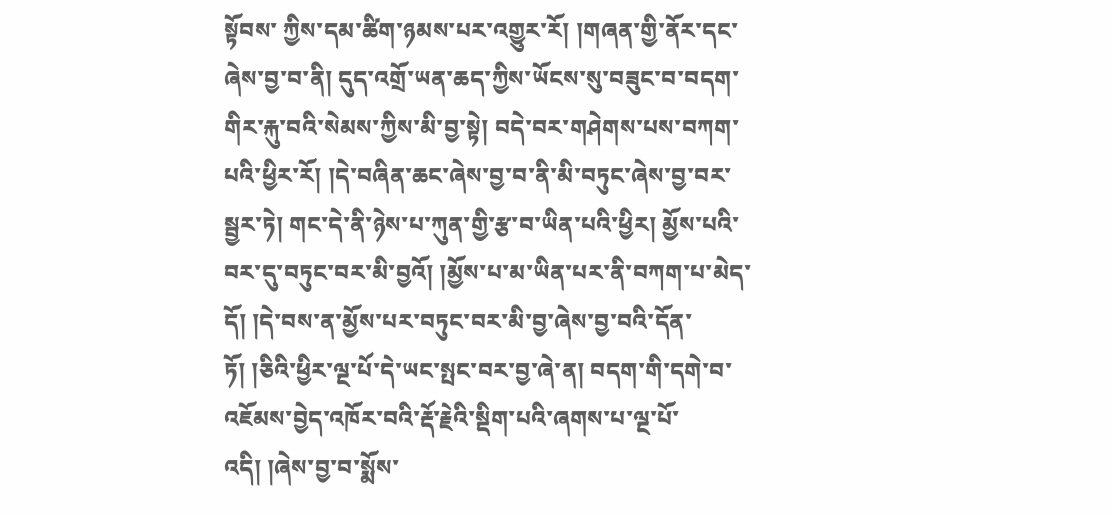སྟོབས་ ཀྱིས་དམ་ཚིག་ཉམས་པར་འགྱུར་རོ། །གཞན་གྱི་ནོར་དང་ཞེས་བྱ་བ་ནི། དུད་འགྲོ་ཡན་ཆད་ཀྱིས་ཡོངས་སུ་བཟུང་བ་བདག་གིར་རྐུ་བའི་སེམས་ཀྱིས་མི་བྱ་སྟེ། བདེ་བར་གཤེགས་པས་བཀག་པའི་ཕྱིར་རོ། །དེ་བཞིན་ཆང་ཞེས་བྱ་བ་ནི་མི་བཏུང་ཞེས་བྱ་བར་སྦྱར་ཏེ། གང་དེ་ནི་ཉེས་པ་ཀུན་གྱི་རྩ་བ་ཡིན་པའི་ཕྱིར། མྱོས་པའི་བར་དུ་བཏུང་བར་མི་བྱའོ། །མྱོས་པ་མ་ཡིན་པར་ནི་བཀག་པ་མེད་དོ། །དེ་བས་ན་མྱོས་པར་བཏུང་བར་མི་བྱ་ཞེས་བྱ་བའི་དོན་ཏོ། །ཅིའི་ཕྱིར་ལྔ་པོ་དེ་ཡང་སྤང་བར་བྱ་ཞེ་ན། བདག་གི་དགེ་བ་འཇོམས་བྱེད་འཁོར་བའི་རྡོ་རྗེའི་སྡིག་པའི་ཞགས་པ་ལྔ་པོ་འདི། །ཞེས་བྱ་བ་སྨོས་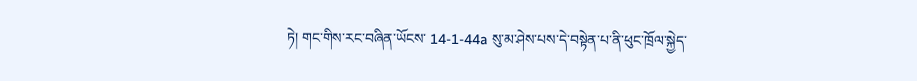ཏེ། གང་གིས་རང་བཞིན་ཡོངས་ 14-1-44a སུ་མ་ཤེས་པས་དེ་བསྟེན་པ་ནི་ཕུང་ཁྲོལ་སྐྱེད་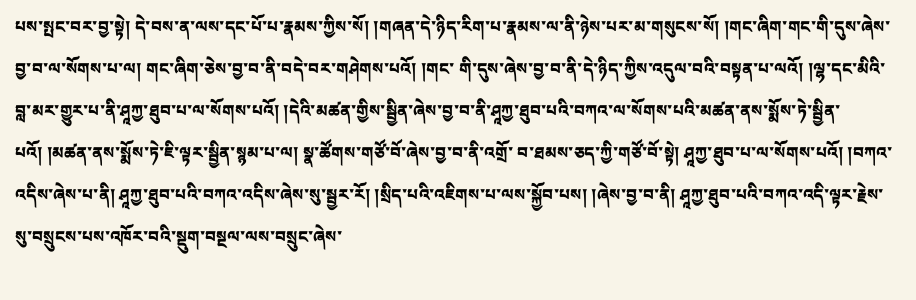པས་སྤང་བར་བྱ་སྟེ། དེ་བས་ན་ལས་དང་པོ་པ་རྣམས་ཀྱིས་སོ། །གཞན་དེ་ཉིད་རིག་པ་རྣམས་ལ་ནི་ཉེས་པར་མ་གསུངས་སོ། །གང་ཞིག་གང་གི་དུས་ཞེས་བྱ་བ་ལ་སོགས་པ་ལ། གང་ཞིག་ཅེས་བྱ་བ་ནི་བདེ་བར་གཤེགས་པའོ། །གང་ གི་དུས་ཞེས་བྱ་བ་ནི་དེ་ཉིད་ཀྱིས་འདུལ་བའི་བསྟན་པ་ལའོ། །ལྷ་དང་མིའི་བླ་མར་གྱུར་པ་ནི་ཤཱཀྱ་ཐུབ་པ་ལ་སོགས་པའོ། །དེའི་མཚན་གྱིས་སྦྱིན་ཞེས་བྱ་བ་ནི་ཤཱཀྱ་ཐུབ་པའི་བཀའ་ལ་སོགས་པའི་མཚན་ནས་སྨོས་ཏེ་སྦྱིན་པའོ། །མཚན་ནས་སྨོས་ཏེ་ཇི་ལྟར་སྦྱིན་སྙམ་པ་ལ། སྣ་ཚོགས་གཙོ་བོ་ཞེས་བྱ་བ་ནི་འགྲོ་ བ་ཐམས་ཅད་ཀྱི་གཙོ་བོ་སྟེ། ཤཱཀྱ་ཐུབ་པ་ལ་སོགས་པའོ། །བཀའ་འདིས་ཞེས་པ་ནི། ཤཱཀྱ་ཐུབ་པའི་བཀའ་འདིས་ཞེས་སུ་སྦྱར་རོ། །སྲིད་པའི་འཇིགས་པ་ལས་སྐྱོབ་པས། །ཞེས་བྱ་བ་ནི། ཤཱཀྱ་ཐུབ་པའི་བཀའ་འདི་ལྟར་རྗེས་སུ་བསྲུངས་པས་འཁོར་བའི་སྡུག་བསྔལ་ལས་བསྲུང་ཞེས་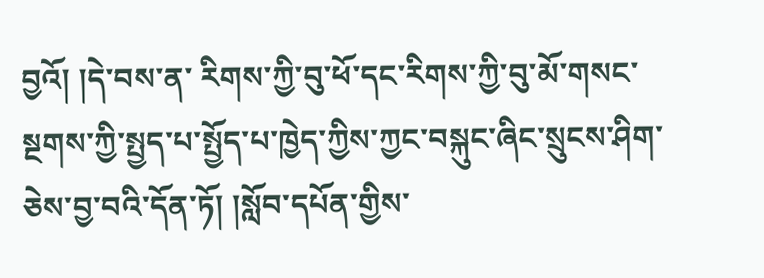བྱའོ། །དེ་བས་ན་ རིགས་ཀྱི་བུ་ཕོ་དང་རིགས་ཀྱི་བུ་མོ་གསང་སྔགས་ཀྱི་སྤྱད་པ་སྤྱོད་པ་ཁྱེད་ཀྱིས་ཀྱང་བསྐུང་ཞིང་སྲུངས་ཤིག་ཅེས་བྱ་བའི་དོན་ཏོ། །སློབ་དཔོན་གྱིས་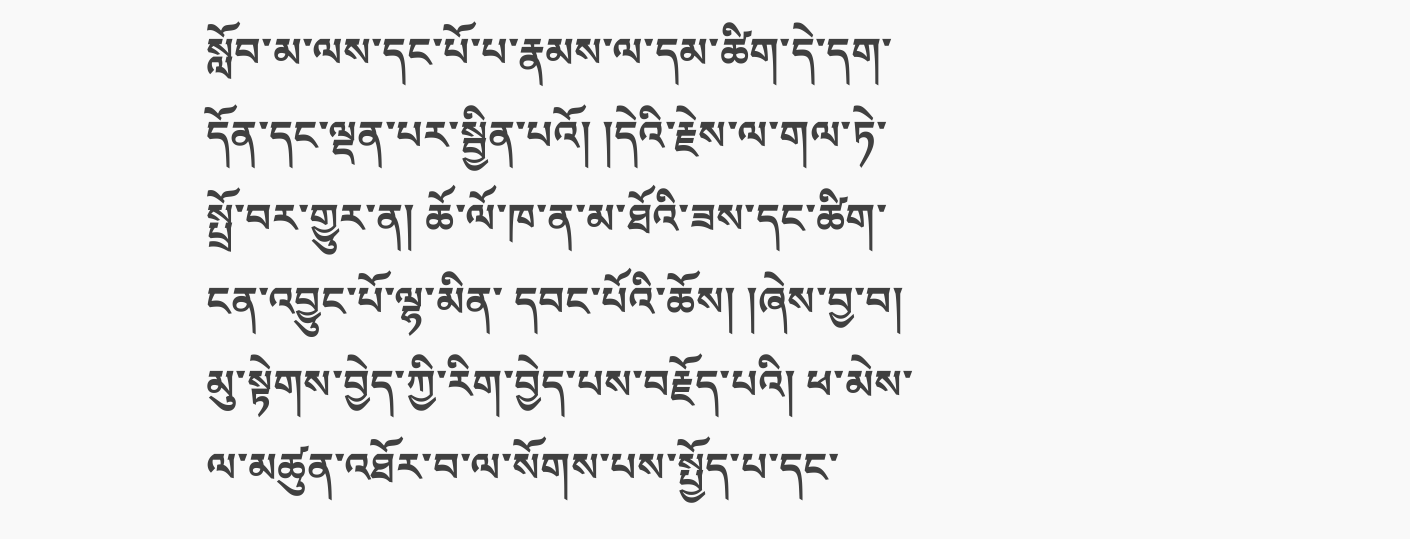སློབ་མ་ལས་དང་པོ་པ་རྣམས་ལ་དམ་ཚིག་དེ་དག་དོན་དང་ལྡན་པར་སྦྱིན་པའོ། །དེའི་རྗེས་ལ་གལ་ཏེ་སྤྲོ་བར་གྱུར་ན། ཆོ་ལོ་ཁ་ན་མ་ཐོའི་ཟས་དང་ཚིག་ངན་འབྱུང་པོ་ལྷ་མིན་ དབང་པོའི་ཆོས། །ཞེས་བྱ་བ། མུ་སྟེགས་བྱེད་ཀྱི་རིག་བྱེད་པས་བརྗོད་པའི། ཕ་མེས་ལ་མཚུན་འཐོར་བ་ལ་སོགས་པས་སྤྱོད་པ་དང་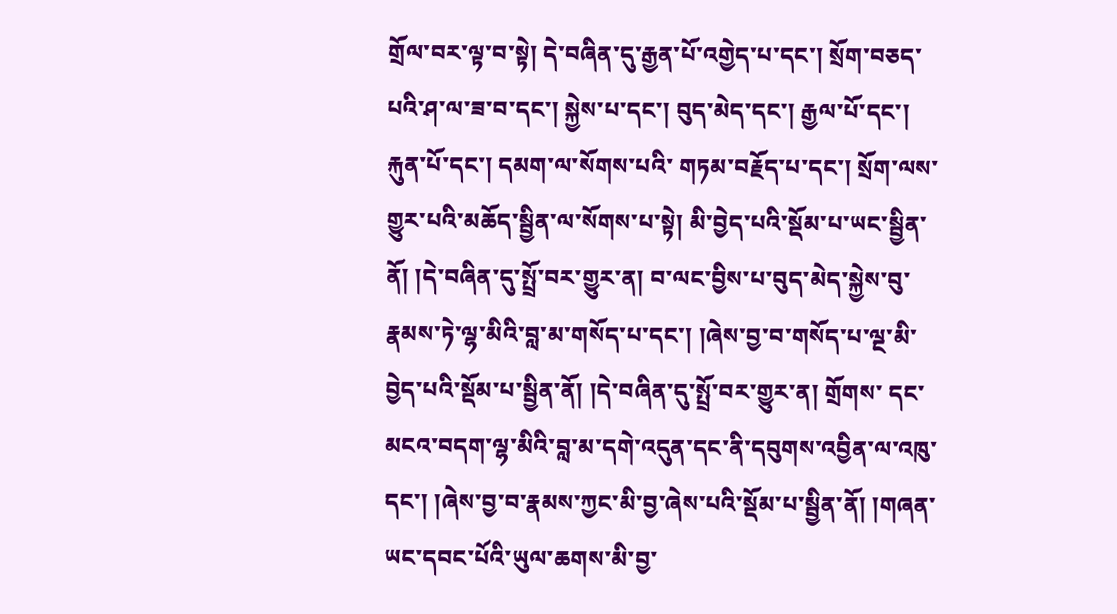གྲོལ་བར་ལྟ་བ་སྟེ། དེ་བཞིན་དུ་རྒྱན་པོ་འགྱེད་པ་དང་། སྲོག་བཅད་པའི་ཤ་ལ་ཟ་བ་དང་། སྐྱེས་པ་དང་། བུད་མེད་དང་། རྒྱལ་པོ་དང་། རྐུན་པོ་དང་། དམག་ལ་སོགས་པའི་ གཏམ་བརྗོད་པ་དང་། སྲོག་ལས་གྱུར་པའི་མཆོད་སྦྱིན་ལ་སོགས་པ་སྟེ། མི་བྱེད་པའི་སྡོམ་པ་ཡང་སྦྱིན་ནོ། །དེ་བཞིན་དུ་སྤྲོ་བར་གྱུར་ན། བ་ལང་བྱིས་པ་བུད་མེད་སྐྱེས་བུ་རྣམས་ཏེ་ལྷ་མིའི་བླ་མ་གསོད་པ་དང་། །ཞེས་བྱ་བ་གསོད་པ་ལྔ་མི་བྱེད་པའི་སྡོམ་པ་སྦྱིན་ནོ། །དེ་བཞིན་དུ་སྤྲོ་བར་གྱུར་ན། གྲོགས་ དང་མངའ་བདག་ལྷ་མིའི་བླ་མ་དགེ་འདུན་དང་ནི་དབུགས་འབྱིན་ལ་འཁུ་དང་། །ཞེས་བྱ་བ་རྣམས་ཀྱང་མི་བྱ་ཞེས་པའི་སྡོམ་པ་སྦྱིན་ནོ། །གཞན་ཡང་དབང་པོའི་ཡུལ་ཆགས་མི་བྱ་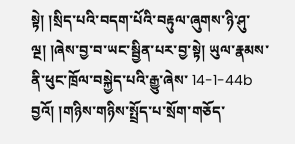སྟེ། །སྲིད་པའི་བདག་པོའི་བརྟུལ་ཞུགས་ཉི་ཤུ་ལྔ། །ཞེས་བྱ་བ་ཡང་སྦྱིན་པར་བྱ་སྟེ། ཡུལ་རྣམས་ནི་ཕུང་ཁྲོལ་བསྐྱེད་པའི་རྒྱུ་ཞེས་ 14-1-44b བྱའོ། །གཉིས་གཉིས་སྤྲོད་པ་སྲོག་གཅོད་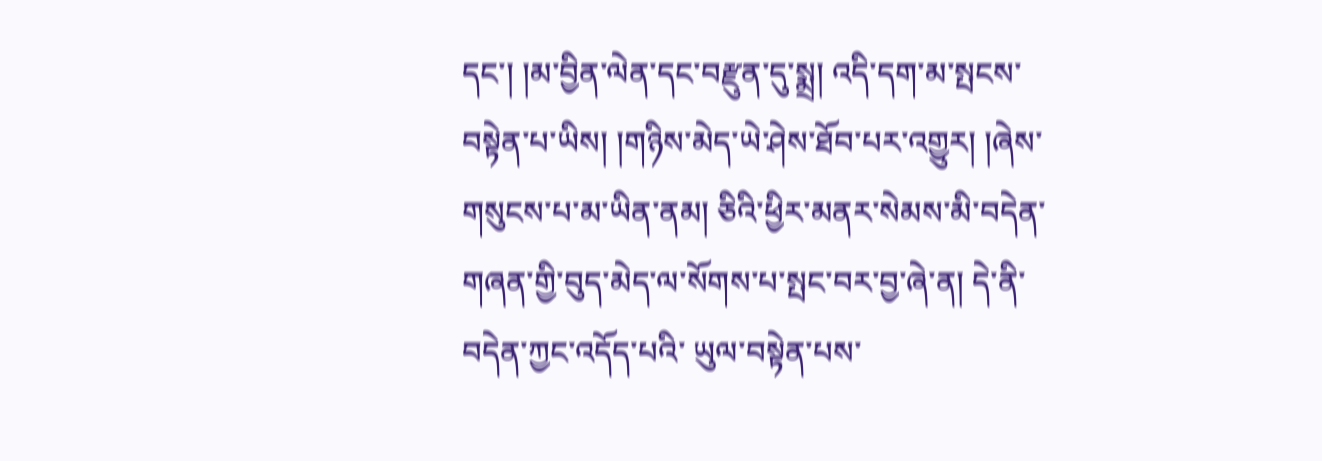དང་། །མ་བྱིན་ལེན་དང་བརྫུན་དུ་སྨྲ། འདི་དག་མ་སྤངས་བསྟེན་པ་ཡིས། །གཉིས་མེད་ཡེ་ཤེས་ཐོབ་པར་འགྱུར། །ཞེས་གསུངས་པ་མ་ཡིན་ནམ། ཅིའི་ཕྱིར་མནར་སེམས་མི་བདེན་གཞན་གྱི་བུད་མེད་ལ་སོགས་པ་སྤང་བར་བྱ་ཞེ་ན། དེ་ནི་བདེན་ཀྱང་འདོད་པའི་ ཡུལ་བསྟེན་པས་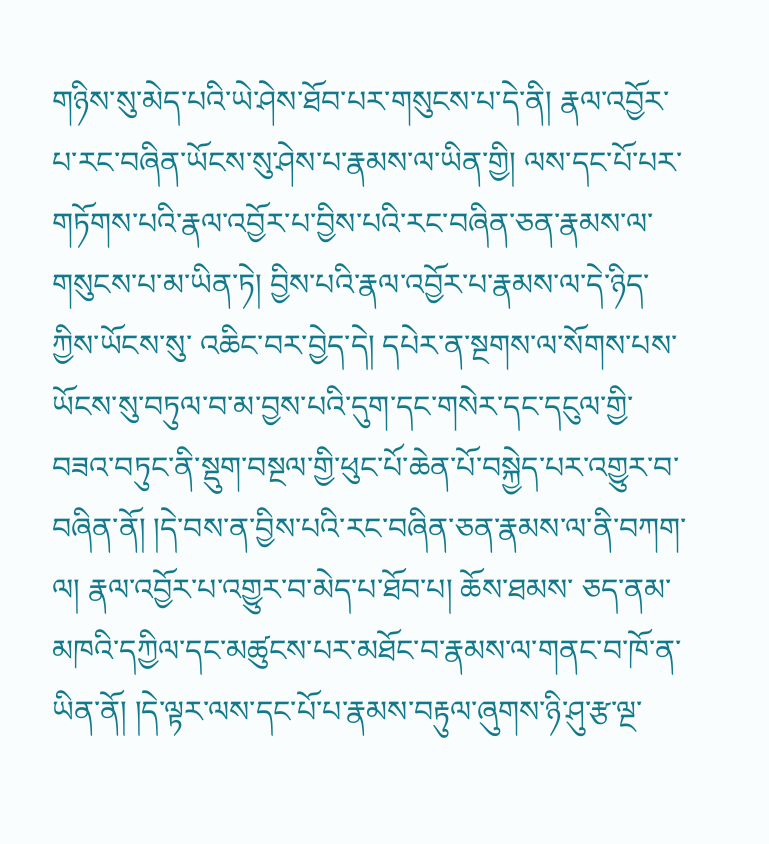གཉིས་སུ་མེད་པའི་ཡེ་ཤེས་ཐོབ་པར་གསུངས་པ་དེ་ནི། རྣལ་འབྱོར་པ་རང་བཞིན་ཡོངས་སུ་ཤེས་པ་རྣམས་ལ་ཡིན་གྱི། ལས་དང་པོ་པར་གཏོགས་པའི་རྣལ་འབྱོར་པ་བྱིས་པའི་རང་བཞིན་ཅན་རྣམས་ལ་གསུངས་པ་མ་ཡིན་ཏེ། བྱིས་པའི་རྣལ་འབྱོར་པ་རྣམས་ལ་དེ་ཉིད་ཀྱིས་ཡོངས་སུ་ འཆིང་བར་བྱེད་དེ། དཔེར་ན་སྔགས་ལ་སོགས་པས་ཡོངས་སུ་བཏུལ་བ་མ་བྱས་པའི་དུག་དང་གསེར་དང་དངུལ་གྱི་བཟའ་བཏུང་ནི་སྡུག་བསྔལ་གྱི་ཕུང་པོ་ཆེན་པོ་བསྐྱེད་པར་འགྱུར་བ་བཞིན་ནོ། །དེ་བས་ན་བྱིས་པའི་རང་བཞིན་ཅན་རྣམས་ལ་ནི་བཀག་ལ། རྣལ་འབྱོར་པ་འགྱུར་བ་མེད་པ་ཐོབ་པ། ཆོས་ཐམས་ ཅད་ནམ་མཁའི་དཀྱིལ་དང་མཚུངས་པར་མཐོང་བ་རྣམས་ལ་གནང་བ་ཁོ་ན་ཡིན་ནོ། །དེ་ལྟར་ལས་དང་པོ་པ་རྣམས་བརྟུལ་ཞུགས་ཉི་ཤུ་རྩ་ལྔ་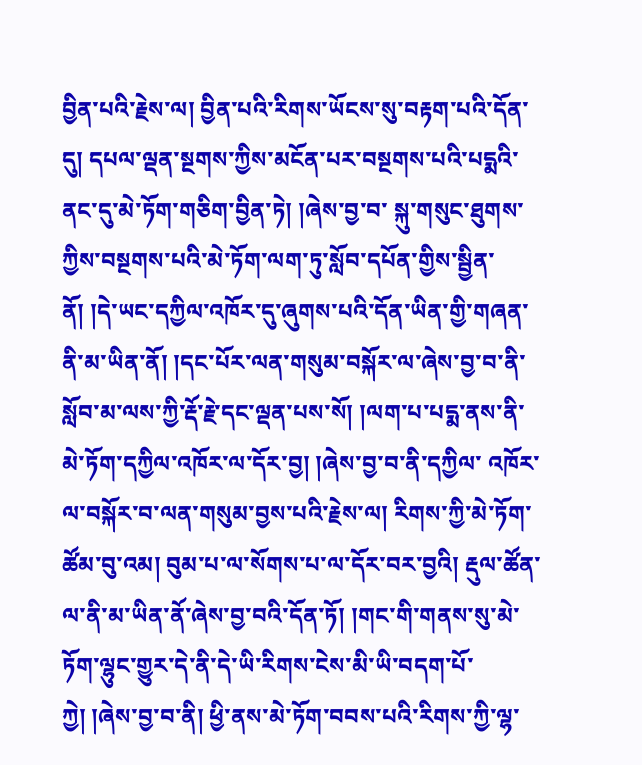བྱིན་པའི་རྗེས་ལ། བྱིན་པའི་རིགས་ཡོངས་སུ་བརྟག་པའི་དོན་དུ། དཔལ་ལྡན་སྔགས་ཀྱིས་མངོན་པར་བསྔགས་པའི་པདྨའི་ནང་དུ་མེ་ཏོག་གཅིག་བྱིན་ཏེ། །ཞེས་བྱ་བ་ སྐུ་གསུང་ཐུགས་ཀྱིས་བསྔགས་པའི་མེ་ཏོག་ལག་ཏུ་སློབ་དཔོན་གྱིས་སྦྱིན་ནོ། །དེ་ཡང་དཀྱིལ་འཁོར་དུ་ཞུགས་པའི་དོན་ཡིན་གྱི་གཞན་ནི་མ་ཡིན་ནོ། །དང་པོར་ལན་གསུམ་བསྐོར་ལ་ཞེས་བྱ་བ་ནི་སློབ་མ་ལས་ཀྱི་རྡོ་རྗེ་དང་ལྡན་པས་སོ། །ལག་པ་པདྨ་ནས་ནི་མེ་ཏོག་དཀྱིལ་འཁོར་ལ་དོར་བྱ། །ཞེས་བྱ་བ་ནི་དཀྱིལ་ འཁོར་ལ་བསྐོར་བ་ལན་གསུམ་བྱས་པའི་རྗེས་ལ། རིགས་ཀྱི་མེ་ཏོག་ཚོམ་བུ་འམ། བུམ་པ་ལ་སོགས་པ་ལ་དོར་བར་བྱའི། རྡུལ་ཚོན་ལ་ནི་མ་ཡིན་ནོ་ཞེས་བྱ་བའི་དོན་ཏོ། །གང་གི་གནས་སུ་མེ་ཏོག་ལྷུང་གྱུར་དེ་ནི་དེ་ཡི་རིགས་ངེས་མི་ཡི་བདག་པོ་ཀྱེ། །ཞེས་བྱ་བ་ནི། ཕྱི་ནས་མེ་ཏོག་བབས་པའི་རིགས་ཀྱི་ལྷ་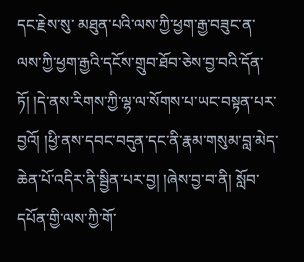དང་རྗེས་སུ་ མཐུན་པའི་ལས་ཀྱི་ཕྱག་རྒྱ་བཟུང་ན་ལས་ཀྱི་ཕྱག་རྒྱའི་དངོས་གྲུབ་ཐོབ་ཅེས་བྱ་བའི་དོན་ཏོ། །དེ་ནས་རིགས་ཀྱི་ལྷ་ལ་སོགས་པ་ཡང་བསྟན་པར་བྱའོ། །ཕྱི་ནས་དབང་བདུན་དང་ནི་རྣམ་གསུམ་བླ་མེད་ཆེན་པོ་འདིར་ནི་སྦྱིན་པར་བྱ། །ཞེས་བྱ་བ་ནི། སློབ་དཔོན་གྱི་ལས་ཀྱི་གོ་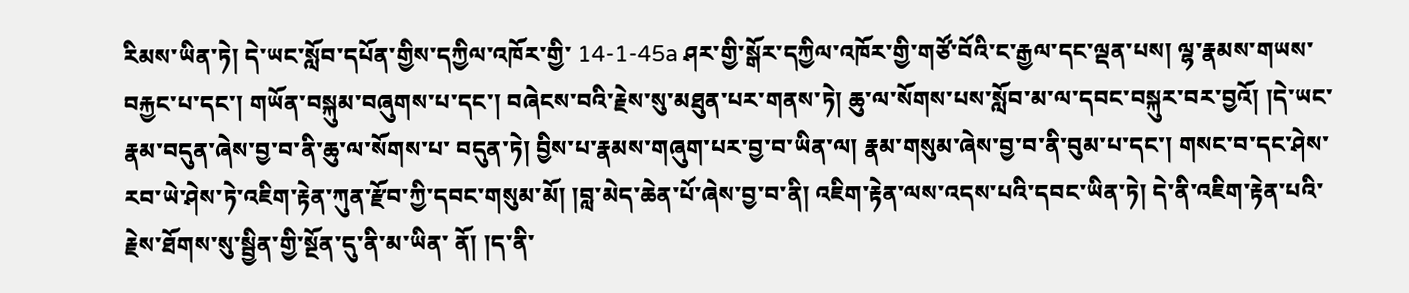རིམས་ཡིན་ཏེ། དེ་ཡང་སློབ་དཔོན་གྱིས་དཀྱིལ་འཁོར་གྱི་ 14-1-45a ཤར་གྱི་སྒོར་དཀྱིལ་འཁོར་གྱི་གཙོ་བོའི་ང་རྒྱལ་དང་ལྡན་པས། ལྷ་རྣམས་གཡས་བརྐྱང་པ་དང་། གཡོན་བསྐུམ་བཞུགས་པ་དང་། བཞེངས་བའི་རྗེས་སུ་མཐུན་པར་གནས་ཏེ། ཆུ་ལ་སོགས་པས་སློབ་མ་ལ་དབང་བསྐུར་བར་བྱའོ། །དེ་ཡང་རྣམ་བདུན་ཞེས་བྱ་བ་ནི་ཆུ་ལ་སོགས་པ་ བདུན་ཏེ། བྱིས་པ་རྣམས་གཞུག་པར་བྱ་བ་ཡིན་ལ། རྣམ་གསུམ་ཞེས་བྱ་བ་ནི་བུམ་པ་དང་། གསང་བ་དང་ཤེས་རབ་ཡེ་ཤེས་ཏེ་འཇིག་རྟེན་ཀུན་རྫོབ་ཀྱི་དབང་གསུམ་མོ། །བླ་མེད་ཆེན་པོ་ཞེས་བྱ་བ་ནི། འཇིག་རྟེན་ལས་འདས་པའི་དབང་ཡིན་ཏེ། དེ་ནི་འཇིག་རྟེན་པའི་རྗེས་ཐོགས་སུ་སྦྱིན་གྱི་སྔོན་དུ་ནི་མ་ཡིན་ ནོ། །ད་ནི་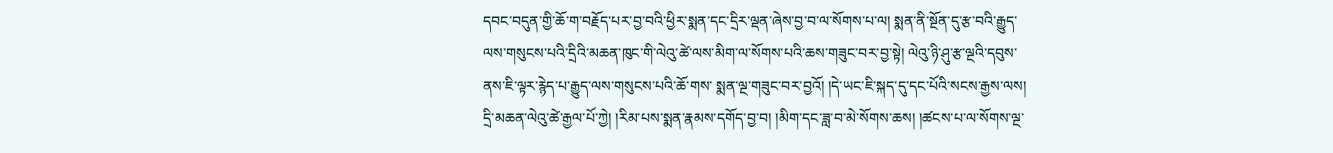དབང་བདུན་གྱི་ཆོ་ག་བརྗོད་པར་བྱ་བའི་ཕྱིར་སྨན་དང་དྲིར་ལྡན་ཞེས་བྱ་བ་ལ་སོགས་པ་ལ། སྨན་ནི་སྔོན་དུ་རྩ་བའི་རྒྱུད་ལས་གསུངས་པའི་དྲིའི་མཆན་ཁུང་གི་ལེའུ་ཚེ་ལས་མིག་ལ་སོགས་པའི་ཆས་གཟུང་བར་བྱ་སྟེ། ལེའུ་ཉི་ཤུ་རྩ་ལྔའི་དབུས་ནས་ཇི་ལྟར་རྙེད་པ་རྒྱུད་ལས་གསུངས་པའི་ཆོ་གས་ སྨན་ལྔ་གཟུང་བར་བྱའོ། །དེ་ཡང་ཇི་སྐད་དུ་དང་པོའི་སངས་རྒྱས་ལས། དྲི་མཆན་ལེའུ་ཚེ་རྒྱལ་པོ་ཀྱེ། །རིམ་པས་སྨན་རྣམས་དགོད་བྱ་བ། །མིག་དང་ཟླ་བ་མེ་སོགས་ཆས། །ཚངས་པ་ལ་སོགས་ལྔ་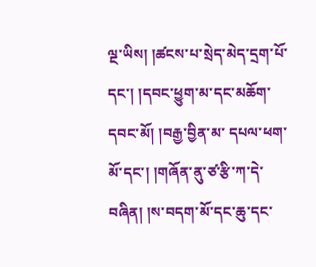ལྔ་ཡིས། །ཚངས་པ་སྲེད་མེད་དྲག་པོ་དང་། །དབང་ཕྱུག་མ་དང་མཆོག་དབང་མོ། །བརྒྱ་བྱིན་མ་ དཔལ་ཕག་མོ་དང་། །གཞོན་ནུ་ཙ་རྩི་ཀ་དེ་བཞིན། །ས་བདག་མོ་དང་ཆུ་དང་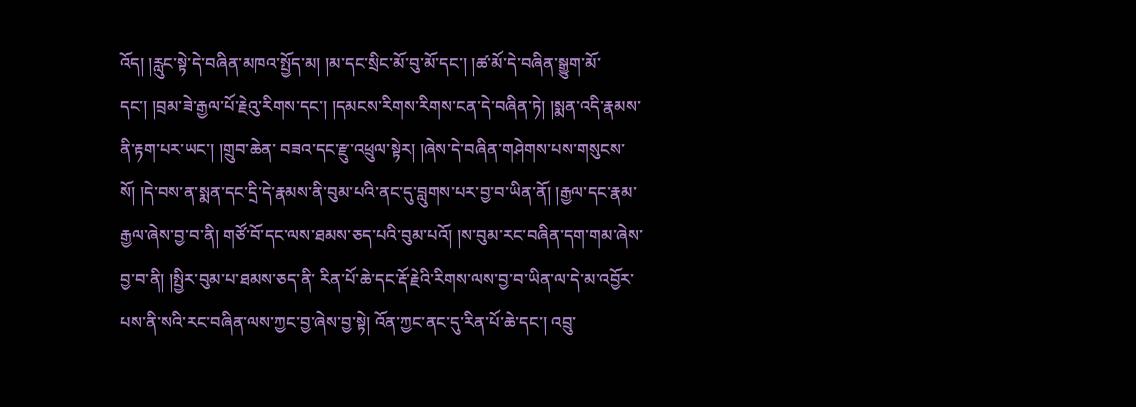འོད། །རླུང་སྟེ་དེ་བཞིན་མཁའ་སྤྱོད་མ། །མ་དང་སྲིང་མོ་བུ་མོ་དང་། །ཚ་མོ་དེ་བཞིན་སྒྱུག་མོ་དང་། །བྲམ་ཟེ་རྒྱལ་པོ་རྗེའུ་རིགས་དང་། །དམངས་རིགས་རིགས་ངན་དེ་བཞིན་ཏེ། །སྨན་འདི་རྣམས་ནི་རྟག་པར་ཡང་། །གྲུབ་ཆེན་ བཟའ་དང་རྫུ་འཕྲུལ་སྟེར། །ཞེས་དེ་བཞིན་གཤེགས་པས་གསུངས་སོ། །དེ་བས་ན་སྨན་དང་དྲི་དེ་རྣམས་ནི་བུམ་པའི་ནང་དུ་བླུགས་པར་བྱ་བ་ཡིན་ནོ། །རྒྱལ་དང་རྣམ་རྒྱལ་ཞེས་བྱ་བ་ནི། གཙོ་བོ་དང་ལས་ཐམས་ཅད་པའི་བུམ་པའོ། །ས་བུམ་རང་བཞིན་དག་གམ་ཞེས་བྱ་བ་ནི། །སྤྱིར་བུམ་པ་ཐམས་ཅད་ནི་ རིན་པོ་ཆེ་དང་རྡོ་རྗེའི་རིགས་ལས་བྱ་བ་ཡིན་ལ་དེ་མ་འབྱོར་པས་ནི་སའི་རང་བཞིན་ལས་ཀྱང་བྱ་ཞེས་བྱ་སྟེ། འོན་ཀྱང་ནང་དུ་རིན་པོ་ཆེ་དང་། འབྲུ་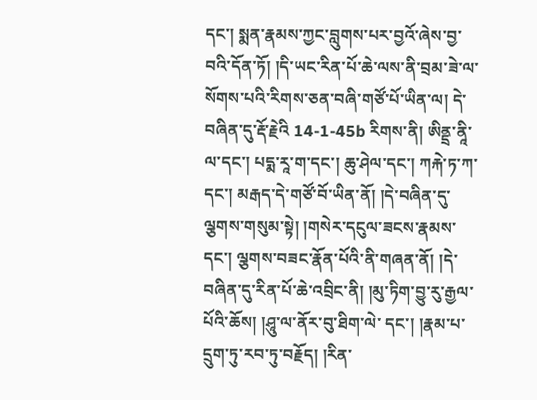དང་། སྨན་རྣམས་ཀྱང་བླུགས་པར་བྱའོ་ཞེས་བྱ་བའི་དོན་ཏོ། །དི་ཡང་རིན་པོ་ཆེ་ལས་ནི་བྲམ་ཟེ་ལ་སོགས་པའི་རིགས་ཅན་བཞི་གཙོ་པོ་ཡིན་ལ། དེ་བཞིན་དུ་རྡོ་རྗེའི 14-1-45b རིགས་ནི། ཨིནྡྲ་ནཱི་ལ་དང་། པདྨ་རཱ་ག་དང་། ཆུ་ཤེལ་དང་། ཀརྐེ་ཏ་ཀ་དང་། མརྒད་དེ་གཙོ་བོ་ཡིན་ནོ། །དེ་བཞིན་དུ་ལྕགས་གསུམ་སྟེ། །གསེར་དངུལ་ཟངས་རྣམས་དང་། ལྕགས་བཟང་རྣོན་པོའི་ནི་གཞན་ནོ། །དེ་བཞིན་དུ་རིན་པོ་ཆེ་འབྲིང་ནི། །མུ་ཏིག་བྱུ་རུ་རྒྱལ་པོའི་ཆོས། །ཤཱུ་ལ་ནོར་བུ་ཐིག་ལེ་ དང་། །རྣམ་པ་དྲུག་ཏུ་རབ་ཏུ་བརྗོད། །རིན་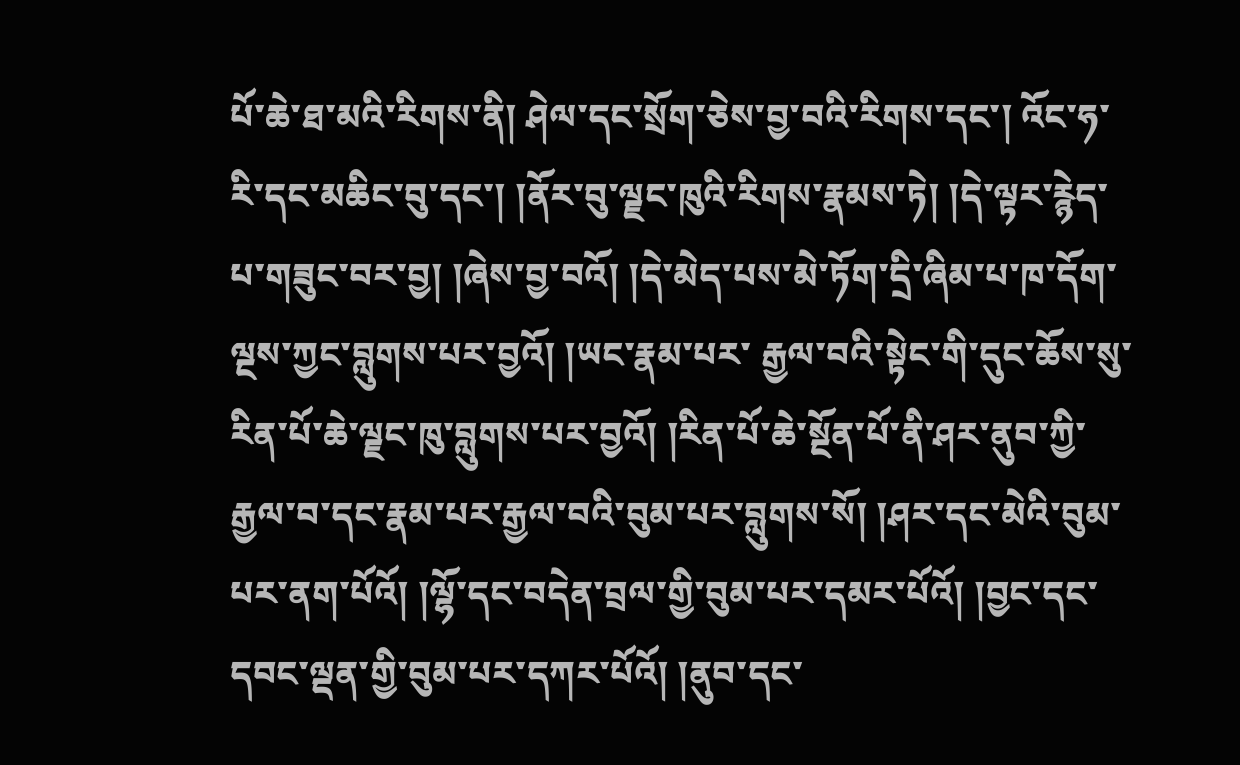པོ་ཆེ་ཐ་མའི་རིགས་ནི། ཤེལ་དང་སྲོག་ཅེས་བྱ་བའི་རིགས་དང་། འོང་ཧ་རི་དང་མཆིང་བུ་དང་། །ནོར་བུ་ལྗང་ཁུའི་རིགས་རྣམས་ཏེ། །དེ་ལྟར་རྙེད་པ་གཟུང་བར་བྱ། །ཞེས་བྱ་བའོ། །དེ་མེད་པས་མེ་ཏོག་དྲི་ཞིམ་པ་ཁ་དོག་ལྔས་ཀྱང་བླུགས་པར་བྱའོ། །ཡང་རྣམ་པར་ རྒྱལ་བའི་སྟེང་གི་དུང་ཆོས་སུ་རིན་པོ་ཆེ་ལྗང་ཁུ་བླུགས་པར་བྱའོ། །རིན་པོ་ཆེ་སྔོན་པོ་ནི་ཤར་ནུབ་ཀྱི་རྒྱལ་བ་དང་རྣམ་པར་རྒྱལ་བའི་བུམ་པར་བླུགས་སོ། །ཤར་དང་མེའི་བུམ་པར་ནག་པོའོ། །ལྷོ་དང་བདེན་བྲལ་གྱི་བུམ་པར་དམར་པོའོ། །བྱང་དང་དབང་ལྡན་གྱི་བུམ་པར་དཀར་པོའོ། །ནུབ་དང་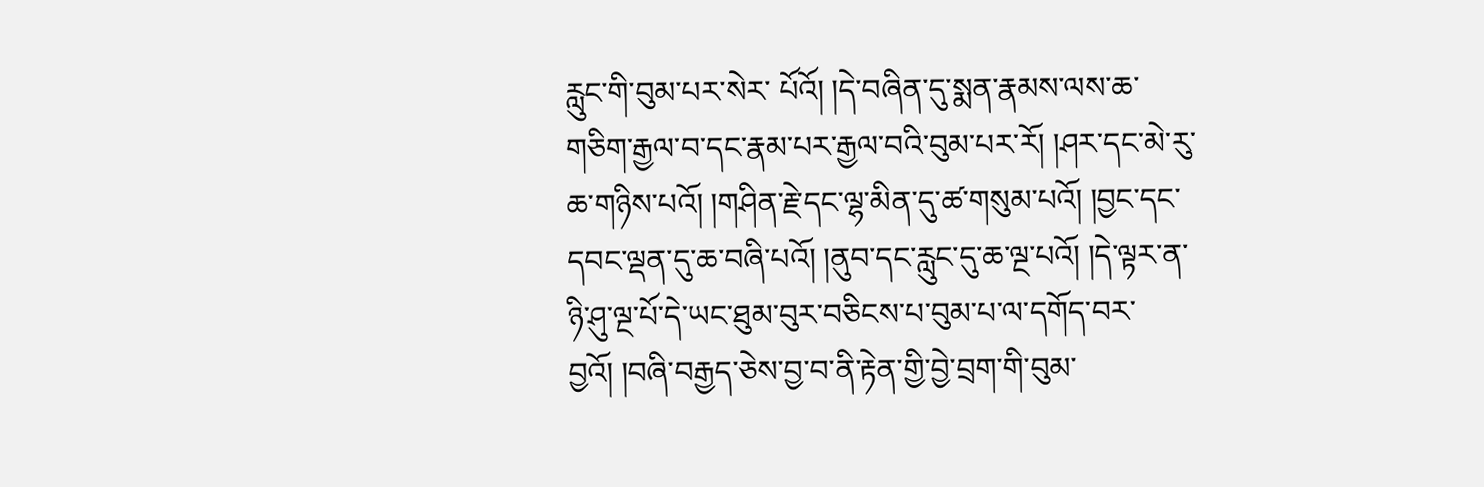རླུང་གི་བུམ་པར་སེར་ པོའོ། །དེ་བཞིན་དུ་སྨན་རྣམས་ལས་ཆ་གཅིག་རྒྱལ་བ་དང་རྣམ་པར་རྒྱལ་བའི་བུམ་པར་རོ། །ཤར་དང་མེ་རུ་ཆ་གཉིས་པའོ། །གཤིན་རྗེ་དང་ལྷ་མིན་དུ་ཚ་གསུམ་པའོ། །བྱང་དང་དབང་ལྡན་དུ་ཆ་བཞི་པའོ། །ནུབ་དང་རླུང་དུ་ཆ་ལྔ་པའོ། །དེ་ལྟར་ན་ཉི་ཤུ་ལྔ་པོ་དེ་ཡང་ཐུམ་བུར་བཅིངས་པ་བུམ་པ་ལ་དགོད་བར་ བྱའོ། །བཞི་བརྒྱད་ཅེས་བྱ་བ་ནི་རྟེན་གྱི་བྱེ་བྲག་གི་བུམ་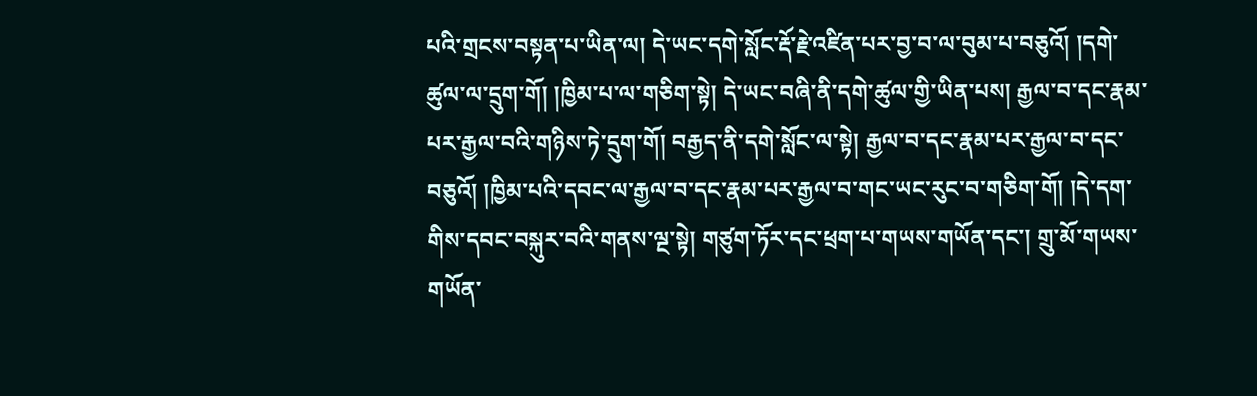པའི་གྲངས་བསྟན་པ་ཡིན་ལ། དེ་ཡང་དགེ་སློང་རྡོ་རྗེ་འཛིན་པར་བྱ་བ་ལ་བུམ་པ་བཅུའོ། །དགེ་ཚུལ་ལ་དྲུག་གོ། །ཁྱིམ་པ་ལ་གཅིག་སྟེ། དེ་ཡང་བཞི་ནི་དགེ་ཚུལ་གྱི་ཡིན་པས། རྒྱལ་བ་དང་རྣམ་པར་རྒྱལ་བའི་གཉིས་ཏེ་དྲུག་གོ། བརྒྱད་ནི་དགེ་སློང་ལ་སྟེ། རྒྱལ་བ་དང་རྣམ་པར་རྒྱལ་བ་དང་བཅུའོ། །ཁྱིམ་པའི་དབང་ལ་རྒྱལ་བ་དང་རྣམ་པར་རྒྱལ་བ་གང་ཡང་རུང་བ་གཅིག་གོ། །དེ་དག་གིས་དབང་བསྐུར་བའི་གནས་ལྔ་སྟེ། གཙུག་ཏོར་དང་ཕྲག་པ་གཡས་གཡོན་དང་། གྲུ་མོ་གཡས་གཡོན་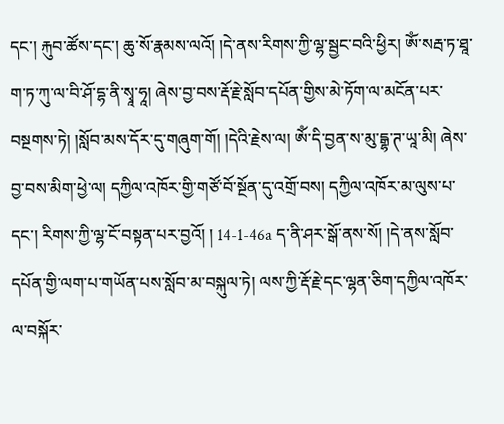དང་། རྐུབ་ཚོས་དང་། ཆུ་སོ་རྣམས་ལའོ། །དེ་ནས་རིགས་ཀྱི་ལྷ་སྦྱང་བའི་ཕྱིར། ཨོཾ་སརྦ་ཏ་ཐཱ་ག་ཏ་ཀུ་ལ་བི་ཤོ་དྷ་ནི་སྭཱ་ཧཱ། ཞེས་བྱ་བས་རྡོ་རྗེ་སློབ་དཔོན་གྱིས་མེ་ཏོག་ལ་མངོན་པར་བསྔགས་ཏེ། །སློབ་མས་དོར་དུ་གཞུག་གོ། །དེའི་རྗེས་ལ། ཨོཾ་དི་བྱན་ས་མུ་དྒྷ་ཊ་ཡཱ་མི། ཞེས་བྱ་བས་མིག་ཕྱེ་ལ། དཀྱིལ་འཁོར་གྱི་གཙོ་བོ་སྔོན་དུ་འགྲོ་བས། དཀྱིལ་འཁོར་མ་ལུས་པ་དང་། རིགས་ཀྱི་ལྷ་ངོ་བསྟན་པར་བྱའོ། ། 14-1-46a ད་ནི་ཤར་སྒོ་ནས་སོ། །དེ་ནས་སློབ་དཔོན་གྱི་ལག་པ་གཡོན་པས་སློབ་མ་བསྐུལ་ཏེ། ལས་ཀྱི་རྡོ་རྗེ་དང་ལྷན་ཅིག་དཀྱིལ་འཁོར་ལ་བསྐོར་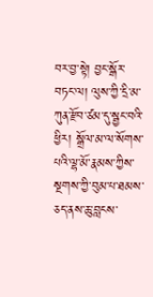བར་བྱ་སྟེ། བྱང་སྒོར་བཏང་ལ། ལུས་ཀྱི་དྲི་མ་ཀུན་རྫོབ་ཙམ་དུ་སྦྱང་བའི་ཕྱིར། སྒྲོལ་མ་ལ་སོགས་པའི་ལྷ་མོ་རྣམས་ཀྱིས་སྔགས་ཀྱི་བུམ་པ་ཐམས་ ཅད་ནས་ཆུ་བླངས་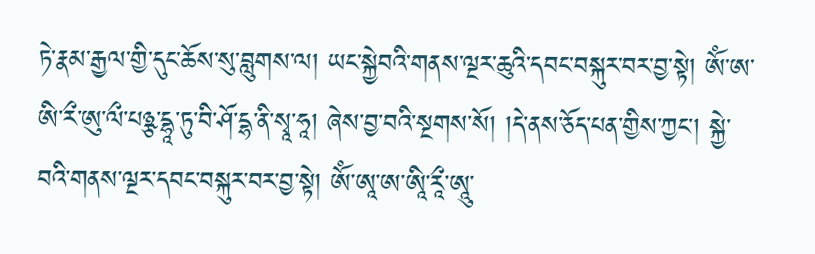ཏེ་རྣམ་རྒྱལ་གྱི་དུང་ཆོས་སུ་བླུགས་ལ། ཡང་སྐྱེབའི་གནས་ལྔར་ཆུའི་དབང་བསྐུར་བར་བྱ་སྟེ། ཨོཾ་ཨ་ཨི་རྀ་ཨུ་ལྀ་པཉྩ་དྷཱ་ཏུ་བི་ཤོ་དྷ་ནི་སྭཱ་ཧཱ། ཞེས་བྱ་བའི་སྔགས་སོ། །དེ་ནས་ཅོད་པན་གྱིས་ཀྱང་། སྐྱེ་བའི་གནས་ལྔར་དབང་བསྐུར་བར་བྱ་སྟེ། ཨོཾ་ཨཱ་ཨ་ཨཱི་རཱྀ་ཨཱུ་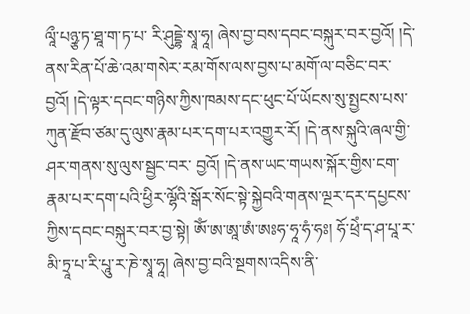ལཱྀ་པཉྩ་ཏ་ཐཱ་ག་ཏ་པ་ རི་ཤུདྡྷེ་སྭཱ་ཧཱ། ཞེས་བྱ་བས་དབང་བསྐུར་བར་བྱའོ། །དེ་ནས་རིན་པོ་ཆེ་འམ་གསེར་རམ་གོས་ལས་བྱས་པ་མགོ་ལ་བཅིང་བར་བྱའོ། །དེ་ལྟར་དབང་གཉིས་ཀྱིས་ཁམས་དང་ཕུང་པོ་ཡོངས་སུ་སྤྱངས་པས་ཀུན་རྫོབ་ཙམ་དུ་ལུས་རྣམ་པར་དག་པར་འགྱུར་རོ། །དེ་ནས་སྐུའི་ཞལ་གྱི་ཤར་གནས་སུ་ལུས་སྦྱང་བར་ བྱའོ། །དེ་ནས་ཡང་གཡས་སྐོར་གྱིས་ངག་རྣམ་པར་དག་པའི་ཕྱིར་ལྷོའི་སྒོར་སོང་སྟེ་སྐྱེབའི་གནས་ལྔར་དར་དཔྱངས་ཀྱིས་དབང་བསྐུར་བར་བྱ་སྟེ། ཨོཾ་ཨ་ཨཱ་ཨཾ་ཨཿཧ་ཧཱ་ཧཾ་ཧཿ། ཧོ་ཕྲེཾ་ད་ཤ་པཱ་ར་མི་ཏྲཱ་པ་རི་པཱུ་ར་ཎེ་སྭཱ་ཧཱ། ཞེས་བྱ་བའི་སྔགས་འདིས་ནི་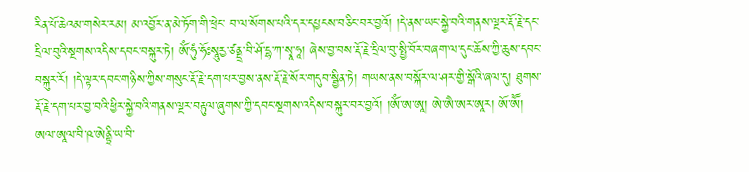རིན་པོ་ཆེའམ་གསེར་རམ། མ་འབྱོར་ན་མེ་ཏོག་གི་ཕྲེང་ བ་ལ་སོགས་པའི་དར་དཔྱངས་བཅིང་བར་བྱའོ། །དེ་ནས་ཡང་སྐྱེ་བའི་གནས་ལྔར་རྡོ་རྗེ་དང་དྲིལ་བུའི་སྔགས་འདིས་དབང་བསྐུར་ཏེ། ཨོཾ་ཧུཾ་ཧོཿསཱུརྱ་ཙནྡྲ་བི་ཤོ་དྷ་ཀ་སྭཱ་ཧཱ། ཞེས་བྱ་བས་རྡོ་རྗེ་དྲིལ་བུ་སྤྱི་བོར་བཞག་ལ་དུང་ཆོས་ཀྱི་ཆུས་དབང་བསྐུར་རོ། །དེ་ལྟར་དབང་གཉིས་ཀྱིས་གསུང་རྡོ་རྗེ་དག་པར་བྱས་ནས་རྡོ་རྗེ་སོར་གདུབ་སྦྱིན་ཏེ། གཡས་ནས་བསྐོར་ལ་ཤར་གྱི་སྒོའི་ཞལ་དུ། ཐུགས་རྡོ་རྗེ་དག་པར་བྱ་བའི་ཕྱིར་སྐྱེ་བའི་གནས་ལྔར་བརྟུལ་ཞུགས་ཀྱི་དབང་སྔགས་འདིས་བསྐུར་བར་བྱའོ། །ཨོཾ་ཨ་ཨཱ། ཨེ་ཨཻ་ཨར་ཨཱར། ཨོ་ཨཽ། ཨལ་ཨཱལ་བི་ཥ་ཨེནྟྲི་ཡ་བི་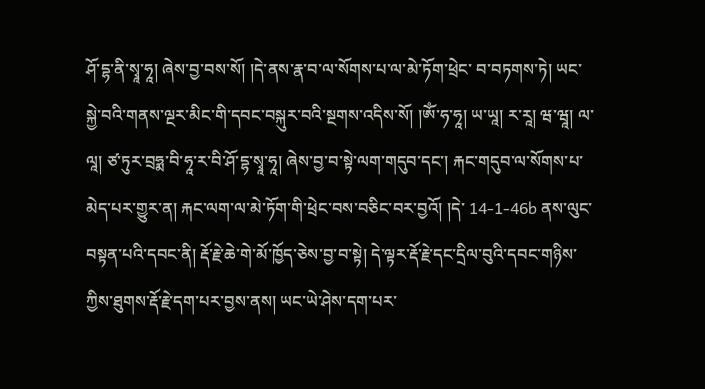ཤོ་དྷ་ནི་སྭཱ་ཧཱ། ཞེས་བྱ་བས་སོ། །དེ་ནས་རྣ་བ་ལ་སོགས་པ་ལ་མེ་ཏོག་ཕྲེང་ བ་བཏགས་ཏེ། ཡང་སྐྱེ་བའི་གནས་ལྔར་མིང་གི་དབང་བསྐུར་བའི་སྔགས་འདིས་སོ། །ཨོཾ་ཧ་ཧཱ། ཡ་ཡཱ། ར་རཱ། ཝ་ཝཱ། ལ་ལཱ། ཙ་ཏུར་བྲཧྨ་བི་ཧཱ་ར་བི་ཤོ་དྷ་སྭཱ་ཧཱ། ཞེས་བྱ་བ་སྟེ་ལག་གདུབ་དང་། རྐང་གདུབ་ལ་སོགས་པ་མེད་པར་གྱུར་ན། རྐང་ལག་ལ་མེ་ཏོག་གི་ཕྲེང་བས་བཅིང་བར་བྱའོ། །དེ་ 14-1-46b ནས་ལུང་བསྟན་པའི་དབང་ནི། རྡོ་རྗེ་ཆེ་གེ་མོ་ཁྱོད་ཅེས་བྱ་བ་སྟེ། དེ་ལྟར་རྡོ་རྗེ་དང་དྲིལ་བུའི་དབང་གཉིས་ཀྱིས་ཐུགས་རྡོ་རྗེ་དག་པར་བྱས་ནས། ཡང་ཡེ་ཤེས་དག་པར་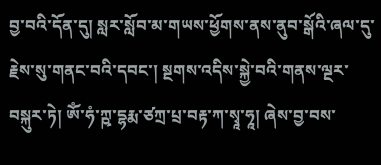བྱ་བའི་དོན་དུ། སླར་སློབ་མ་གཡས་ཕྱོགས་ནས་ནུབ་སྒོའི་ཞལ་དུ་རྗེས་སུ་གནང་བའི་དབང་། སྔགས་འདིས་སྐྱེ་བའི་གནས་ལྔར་བསྐུར་ཏེ། ཨོཾ་ཧཾ་ཀྵ་དྷརྨ་ཙཀྲ་པྲ་བརྟ་ཀ་སྭཱ་ཧཱ། ཞེས་བྱ་བས་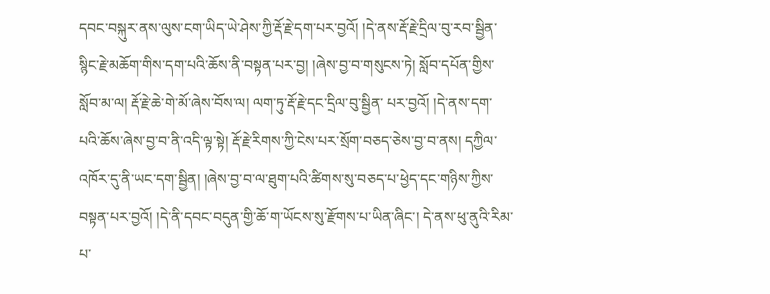དབང་བསྐུར་ནས་ལུས་ངག་ཡིད་ཡེ་ཤེས་ཀྱི་རྡོ་རྗེ་དག་པར་བྱའོ། །དེ་ནས་རྡོ་རྗེ་དྲིལ་བུ་རབ་སྦྱིན་སྙིང་རྗེ་མཆོག་གིས་དག་པའི་ཆོས་ནི་བསྟན་པར་བྱ། །ཞེས་བྱ་བ་གསུངས་ཏེ། སློབ་དཔོན་གྱིས་སློབ་མ་ལ། རྡོ་རྗེ་ཆེ་གེ་མོ་ཞེས་བོས་ལ། ལག་ཏུ་རྡོ་རྗེ་དང་དྲིལ་བུ་སྦྱིན་ པར་བྱའོ། །དེ་ནས་དག་པའི་ཆོས་ཞེས་བྱ་བ་ནི་འདི་ལྟ་སྟེ། རྡོ་རྗེ་རིགས་ཀྱི་ངེས་པར་སྲོག་བཅད་ཅེས་བྱ་བ་ནས། དཀྱིལ་འཁོར་དུ་ནི་ཡང་དག་སྦྱིན། །ཞེས་བྱ་བ་ལ་ཐུག་པའི་ཚིགས་སུ་བཅད་པ་ཕྱེད་དང་གཉིས་ཀྱིས་བསྟན་པར་བྱའོ། །དེ་ནི་དབང་བདུན་གྱི་ཆོ་ག་ཡོངས་སུ་རྫོགས་པ་ཡིན་ཞིང་། དེ་ནས་ཕུ་ནུའི་རིམ་ པ་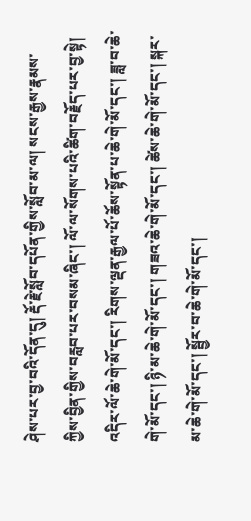ཤེས་པར་བྱ་བའི་དོན་དུ། རྡོ་རྗེ་སློབ་དཔོན་གྱིས་སློབ་མ་ལ། སངས་རྒྱས་རྣམས་ཀྱིས་བྱིན་གྱིས་བརླབ་པར་བསམ་ཞིང་། ལོ་ལ་སོགས་པའི་ཚིག་བརྗོད་པར་བྱ་སྟེ། འདིར་ལོ་ཆེ་གེ་མོ་དང་། རིགས་ལྡན་རྒྱལ་པོ་ཆོས་སྟོན་པ་ཆེ་གེ་མོ་དང་། ཟླ་བ་ཆེ་གེ་མོ་དང་། ཉི་མ་ཆེ་གེ་མོ་དང་། གཟའ་ཆེ་གེ་མོ་དང་། ཚེས་ཆེ་གེ་མོ་དང་། སྐར་མ་ཆེ་གེ་མོ་དང་། སྦྱོར་བ་ཆེ་གེ་མོ་དང་།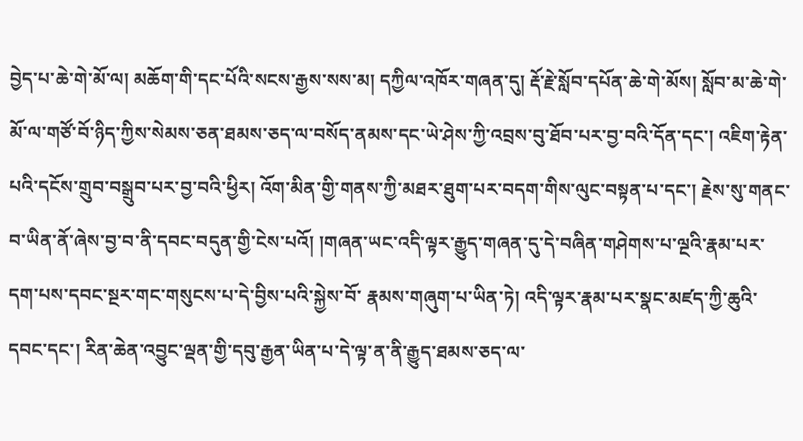བྱེད་པ་ཆེ་གེ་མོ་ལ། མཆོག་གི་དང་པོའི་སངས་རྒྱས་སས་མ། དཀྱིལ་འཁོར་གཞན་དུ། རྡོ་རྗེ་སློབ་དཔོན་ཆེ་གེ་མོས། སློབ་མ་ཆེ་གེ་མོ་ལ་གཙོ་བོ་ཉིད་ཀྱིས་སེམས་ཅན་ཐམས་ཅད་ལ་བསོད་ནམས་དང་ཡེ་ཤེས་ཀྱི་འབྲས་བུ་ཐོབ་པར་བྱ་བའི་དོན་དང་། འཇིག་རྟེན་པའི་དངོས་གྲུབ་བསྒྲུབ་པར་བྱ་བའི་ཕྱིར། འོག་མིན་གྱི་གནས་ཀྱི་མཐར་ཐུག་པར་བདག་གིས་ལུང་བསྟན་པ་དང་། རྗེས་སུ་གནང་བ་ཡིན་ནོ་ཞེས་བྱ་བ་ནི་དབང་བདུན་གྱི་ངེས་པའོ། །གཞན་ཡང་འདི་ལྟར་རྒྱུད་གཞན་དུ་དེ་བཞིན་གཤེགས་པ་ལྔའི་རྣམ་པར་དག་པས་དབང་སྔར་གང་གསུངས་པ་དེ་བྱིས་པའི་སྐྱེས་བོ་ རྣམས་གཞུག་པ་ཡིན་ཏེ། འདི་ལྟར་རྣམ་པར་སྣང་མཛད་ཀྱི་ཆུའི་དབང་དང་། རིན་ཆེན་འབྱུང་ལྡན་གྱི་དབུ་རྒྱན་ཡིན་པ་དེ་ལྟ་ན་ནི་རྒྱུད་ཐམས་ཅད་ལ་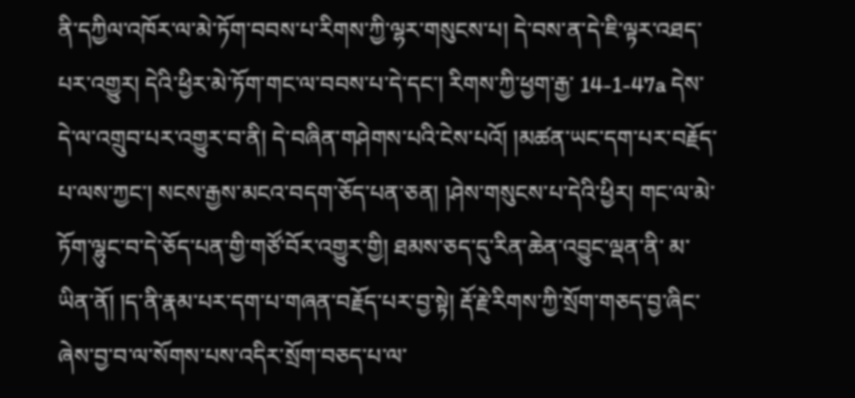ནི་དཀྱིལ་འཁོར་ལ་མེ་ཏོག་བབས་པ་རིགས་ཀྱི་ལྷར་གསུངས་པ། དེ་བས་ན་དེ་ཇི་ལྟར་འཐད་པར་འགྱུར། དེའི་ཕྱིར་མེ་ཏོག་གང་ལ་བབས་པ་དེ་དང་། རིགས་ཀྱི་ཕྱག་རྒྱ་ 14-1-47a དེས་དེ་ལ་འགྲུབ་པར་འགྱུར་བ་ནི། དེ་བཞིན་གཤེགས་པའི་ངེས་པའོ། །མཚན་ཡང་དག་པར་བརྗོད་པ་ལས་ཀྱང་། སངས་རྒྱས་མངའ་བདག་ཅོད་པན་ཅན། །ཤེས་གསུངས་པ་དེའི་ཕྱིར། གང་ལ་མེ་ཏོག་ལྷུང་བ་དེ་ཅོད་པན་གྱི་གཙོ་བོར་འགྱུར་གྱི། ཐམས་ཅད་དུ་རིན་ཆེན་འབྱུང་ལྡན་ནི་ མ་ཡིན་ནོ། །ད་ནི་རྣམ་པར་དག་པ་གཞན་བརྗོད་པར་བྱ་སྟེ། རྡོ་རྗེ་རིགས་ཀྱི་སྲོག་གཅད་བྱ་ཞིང་ཞེས་བྱ་བ་ལ་སོགས་པས་འདིར་སྲོག་བཅད་པ་ལ་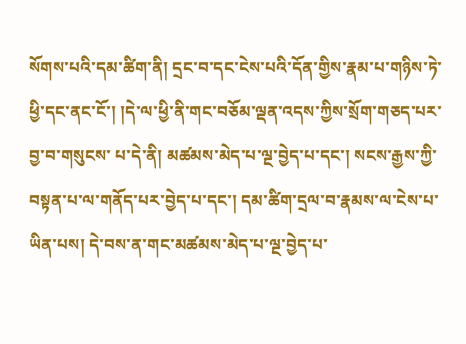སོགས་པའི་དམ་ཚིག་ནི། དྲང་བ་དང་ངེས་པའི་དོན་གྱིས་རྣམ་པ་གཉིས་ཏེ་ཕྱི་དང་ནང་ངོ་། །དེ་ལ་ཕྱི་ནི་གང་བཅོམ་ལྡན་འདས་ཀྱིས་སྲོག་གཅད་པར་བྱ་བ་གསུངས་ པ་དེ་ནི། མཚམས་མེད་པ་ལྔ་བྱེད་པ་དང་། སངས་རྒྱས་ཀྱི་བསྟན་པ་ལ་གནོད་པར་བྱེད་པ་དང་། དམ་ཚིག་དྲལ་བ་རྣམས་ལ་ངེས་པ་ཡིན་པས། དེ་བས་ན་གང་མཚམས་མེད་པ་ལྔ་བྱེད་པ་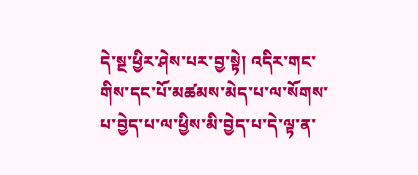དེ་སྔ་ཕྱིར་ཤེས་པར་བྱ་སྟེ། འདིར་གང་གིས་དང་པོ་མཚམས་མེད་པ་ལ་སོགས་པ་བྱེད་པ་ལ་ཕྱིས་མི་བྱེད་པ་དེ་ལྟ་ན་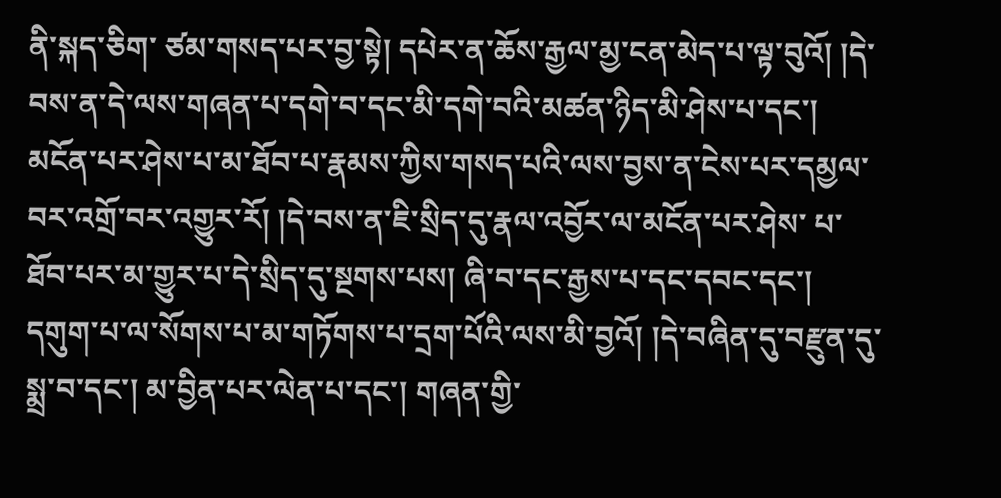ནི་སྐད་ཅིག་ ཙམ་གསད་པར་བྱ་སྟེ། དཔེར་ན་ཆོས་རྒྱལ་མྱ་ངན་མེད་པ་ལྟ་བུའོ། །དེ་བས་ན་དེ་ལས་གཞན་པ་དགེ་བ་དང་མི་དགེ་བའི་མཚན་ཉིད་མི་ཤེས་པ་དང་། མངོན་པར་ཤེས་པ་མ་ཐོབ་པ་རྣམས་ཀྱིས་གསད་པའི་ལས་བྱས་ན་ངེས་པར་དམྱལ་བར་འགྲོ་བར་འགྱུར་རོ། །དེ་བས་ན་ཇི་སྲིད་དུ་རྣལ་འབྱོར་ལ་མངོན་པར་ཤེས་ པ་ཐོབ་པར་མ་གྱུར་པ་དེ་སྲིད་དུ་སྔགས་པས། ཞི་བ་དང་རྒྱས་པ་དང་དབང་དང་། དགུག་པ་ལ་སོགས་པ་མ་གཏོགས་པ་དྲག་པོའི་ལས་མི་བྱའོ། །དེ་བཞིན་དུ་བརྫུན་དུ་སྨྲ་བ་དང་། མ་བྱིན་པར་ལེན་པ་དང་། གཞན་གྱི་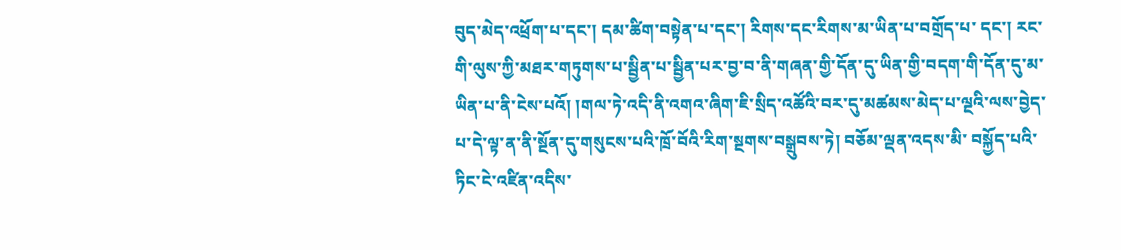བུད་མེད་འཕྲོག་པ་དང་། དམ་ཚིག་བསྟེན་པ་དང་། རིགས་དང་རིགས་མ་ཡིན་པ་བགྲོད་པ་ དང་། རང་གི་ལུས་ཀྱི་མཐར་གཏུགས་པ་སྦྱིན་པ་སྦྱིན་པར་བྱ་བ་ནི་གཞན་གྱི་དོན་དུ་ཡིན་གྱི་བདག་གི་དོན་དུ་མ་ཡིན་པ་ནི་ངེས་པའོ། །གལ་ཏེ་འདི་ནི་འགའ་ཞིག་ཇི་སྲིད་འཚོའི་བར་དུ་མཚམས་མེད་པ་ལྔའི་ལས་བྱེད་པ་དེ་ལྟ་ན་ནི་སྔོན་དུ་གསུངས་པའི་ཁྲོ་བོའི་རིག་སྔགས་བསྒྲུབས་ཏེ། བཅོམ་ལྡན་འདས་མི་ བསྐྱོད་པའི་ཏིང་ངེ་འཛིན་འདིས་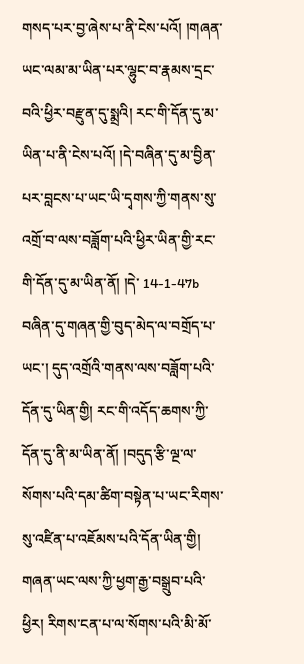གསད་པར་བྱ་ཞེས་པ་ནི་ངེས་པའོ། །གཞན་ཡང་ལམ་མ་ཡིན་པར་ལྷུང་བ་རྣམས་དྲང་བའི་ཕྱིར་བརྫུན་དུ་སྨྲའི། རང་གི་དོན་དུ་མ་ཡིན་པ་ནི་ངེས་པའོ། །དེ་བཞིན་དུ་མ་བྱིན་པར་བླངས་པ་ཡང་ཡི་དྭགས་ཀྱི་གནས་སུ་འགྲོ་བ་ལས་བཟློག་པའི་ཕྱིར་ཡིན་གྱི་རང་གི་དོན་དུ་མ་ཡིན་ནོ། །དེ་ 14-1-47b བཞིན་དུ་གཞན་གྱི་བུད་མེད་ལ་བགྲོད་པ་ཡང་། དུད་འགྲོའི་གནས་ལས་བཟློག་པའི་དོན་དུ་ཡིན་གྱི། རང་གི་འདོད་ཆགས་ཀྱི་དོན་དུ་ནི་མ་ཡིན་ནོ། །བདུད་རྩི་ལྔ་ལ་སོགས་པའི་དམ་ཚིག་བསྟེན་པ་ཡང་རིགས་སུ་འཛིན་པ་འཇོམས་པའི་དོན་ཡིན་གྱི། གཞན་ཡང་ལས་ཀྱི་ཕྱག་རྒྱ་བསྒྲུབ་པའི་ཕྱིར། རིགས་ངན་པ་ལ་སོགས་པའི་མི་མོ་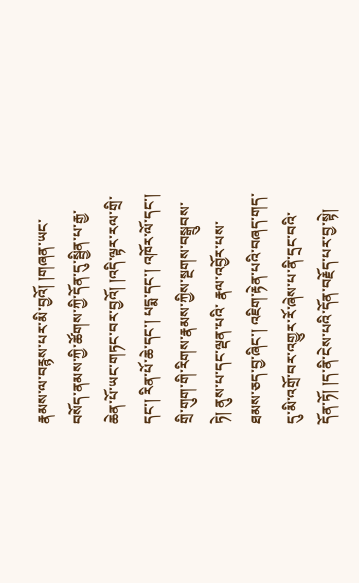རྣམས་ལ་བརྙས་པར་མི་བྱའོ། །གཞན་ཡང་བསོད་ནམས་ཀྱི་ཚོགས་ཀྱི་དོན་དུ་སྦྱིན་པ་རྒྱ་ཆེན་པོ་ཡང་གཏང་བར་བྱའོ། །འདི་ལྟར་རལ་གྲི་དང་། རིན་པོ་ཆེ་དང་། པདྨ་དང་། འཁོར་ལོ་དང་། གྲི་གུག་གི་རིགས་རྣམས་ཀྱིས་སྔགས་བསྒྲུབས་ཏེ། ནུས་པ་དང་ལྡན་པའི་ རྣལ་འབྱོར་པས་ཐམས་ཅད་བྱ་ཞིང་། འཇིག་རྟེན་པའི་བཞད་གད་དུ་མི་འགྲོ་བར་འགྱུར་རོ་ཞེས་པ་ནི་དྲང་བའི་དོན་ཏོ། །ད་ནི་ངེས་པའི་དོན་བརྗོད་པར་བྱ་སྟེ།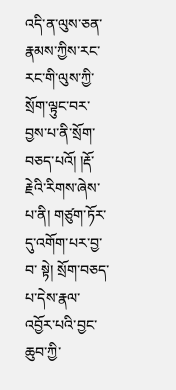འདི་ན་ལུས་ཅན་རྣམས་ཀྱིས་རང་རང་གི་ལུས་ཀྱི་སྲོག་ལྟུང་བར་བྱས་པ་ནི་སྲོག་བཅད་པའོ། །རྡོ་རྗེའི་རིགས་ཞེས་པ་ནི། གཙུག་ཏོར་དུ་འགོག་པར་བྱ་བ་ སྟེ། སྲོག་བཅད་པ་དེས་རྣལ་འབྱོར་པའི་བྱང་ཆུབ་ཀྱི་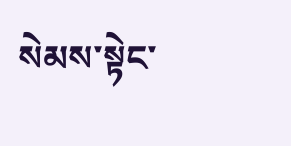སེམས་སྟེང་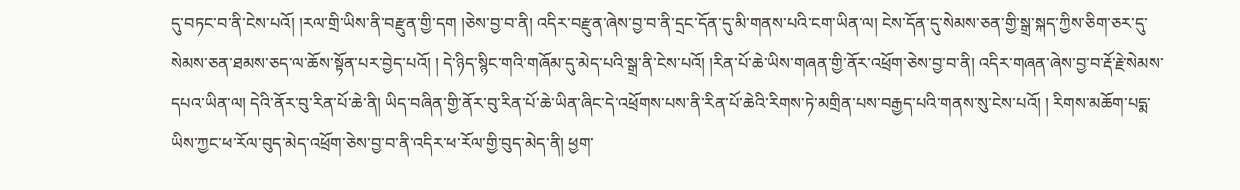དུ་བཏང་བ་ནི་ངེས་པའོ། །རལ་གྲི་ཡིས་ནི་བརྫུན་གྱི་དག །ཅེས་བྱ་བ་ནི། འདིར་བརྫུན་ཞེས་བྱ་བ་ནི་དྲང་དོན་དུ་མི་གནས་པའི་ངག་ཡིན་ལ། ངེས་དོན་དུ་སེམས་ཅན་གྱི་སྒྲ་སྐད་ཀྱིས་ཅིག་ཅར་དུ་སེམས་ཅན་ཐམས་ཅད་ལ་ཆོས་སྟོན་པར་བྱེད་པའོ། ། དེ་ཉིད་སྙིང་གའི་གཞོམ་དུ་མེད་པའི་སྒྲ་ནི་ངེས་པའོ། །རིན་པོ་ཆེ་ཡིས་གཞན་གྱི་ནོར་འཕྲོག་ཅེས་བྱ་བ་ནི། འདིར་གཞན་ཞེས་བྱ་བ་རྡོ་རྗེ་སེམས་དཔའ་ཡིན་ལ། དེའི་ནོར་བུ་རིན་པོ་ཆེ་ནི། ཡིད་བཞིན་གྱི་ནོར་བུ་རིན་པོ་ཆེ་ཡིན་ཞིང་དེ་འཕྲོགས་པས་ནི་རིན་པོ་ཆེའི་རིགས་ཏེ་མགྲིན་པས་བརྒྱད་པའི་གནས་སུ་ངེས་པའོ། ། རིགས་མཆོག་པདྨ་ཡིས་ཀྱང་ཕ་རོལ་བུད་མེད་འཕྲོག་ཅེས་བྱ་བ་ནི་འདིར་ཕ་རོལ་གྱི་བུད་མེད་ནི། ཕྱག་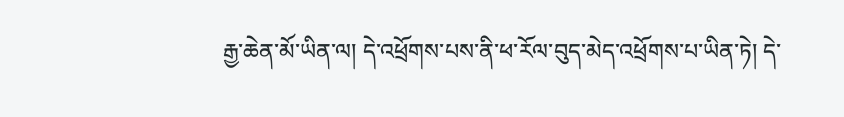རྒྱ་ཆེན་མོ་ཡིན་ལ། དེ་འཕྲོགས་པས་ནི་ཕ་རོལ་བུད་མེད་འཕྲོགས་པ་ཡིན་ཏེ། དེ་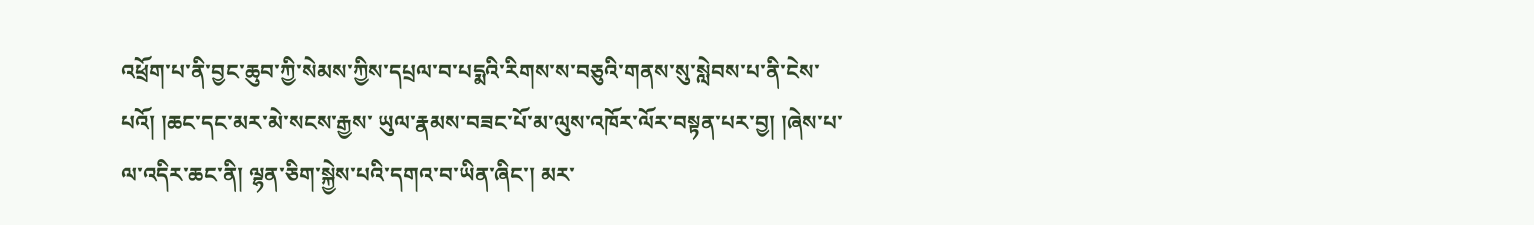འཕྲོག་པ་ནི་བྱང་ཆུབ་ཀྱི་སེམས་ཀྱིས་དཔྲལ་བ་པདྨའི་རིགས་ས་བཅུའི་གནས་སུ་སླེབས་པ་ནི་ངེས་པའོ། །ཆང་དང་མར་མེ་སངས་རྒྱས་ ཡུལ་རྣམས་བཟང་པོ་མ་ལུས་འཁོར་ལོར་བསྟན་པར་བྱ། །ཞེས་པ་ལ་འདིར་ཆང་ནི། ལྷན་ཅིག་སྐྱེས་པའི་དགའ་བ་ཡིན་ཞིང་། མར་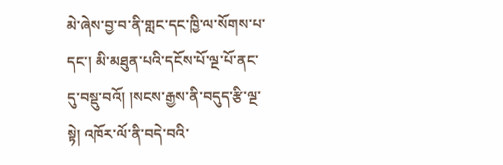མེ་ཞེས་བྱ་བ་ནི་གླང་དང་ཁྱི་ལ་སོགས་པ་དང་། མི་མཐུན་པའི་དངོས་པོ་ལྔ་པོ་ནང་དུ་བསྡུ་བའོ། །སངས་རྒྱས་ནི་བདུད་རྩི་ལྔ་སྟེ། འཁོར་ལོ་ནི་བདེ་བའི་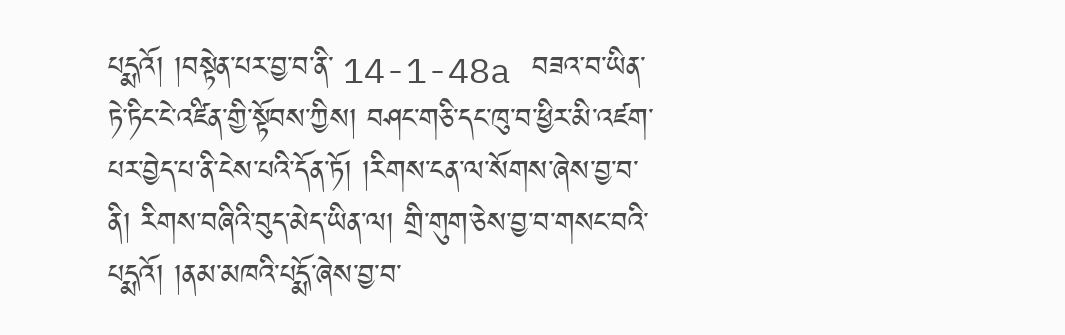པདྨའོ། །བསྟེན་པར་བྱ་བ་ནི་ 14-1-48a བཟའ་བ་ཡིན་ཏེ་ཏིང་ངེ་འཛིན་གྱི་སྟོབས་ཀྱིས། བཤང་གཅི་དང་ཁུ་བ་ཕྱིར་མི་འཛག་པར་བྱེད་པ་ནི་ངེས་པའི་དོན་ཏོ། །རིགས་ངན་ལ་སོགས་ཞེས་བྱ་བ་ནི། རིགས་བཞིའི་བུད་མེད་ཡིན་ལ། གྲི་གུག་ཅེས་བྱ་བ་གསང་བའི་པདྨའོ། །ནམ་མཁའི་པདྨོ་ཞེས་བྱ་བ་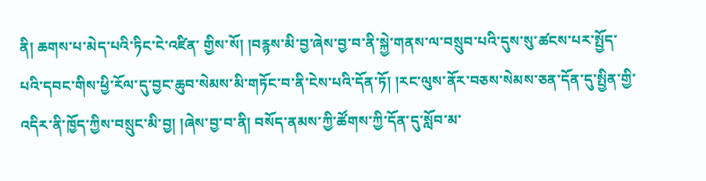ནི། ཆགས་པ་མེད་པའི་ཏིང་ངེ་འཛིན་ གྱིས་སོ། །བརྙས་མི་བྱ་ཞེས་བྱ་བ་ནི་སྐྱེ་གནས་ལ་བསྲུབ་པའི་དུས་སུ་ཚངས་པར་སྤྱོད་པའི་དབང་གིས་ཕྱི་རོལ་དུ་བྱང་ཆུབ་སེམས་མི་གཏོང་བ་ནི་ངེས་པའི་དོན་ཏོ། །རང་ལུས་ནོར་བཅས་སེམས་ཅན་དོན་དུ་སྤྱིན་གྱི་འདིར་ནི་ཁྱོད་ཀྱིས་བསྲུང་མི་བྱ། །ཞེས་བྱ་བ་ནི། བསོད་ནམས་ཀྱི་ཚོགས་ཀྱི་དོན་དུ་སློབ་མ་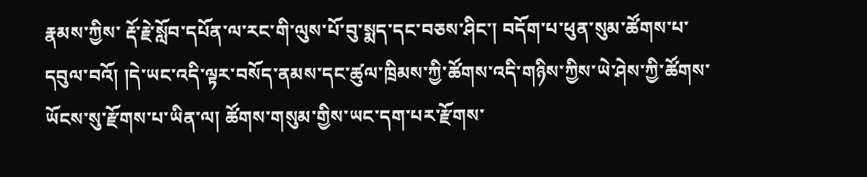རྣམས་ཀྱིས་ རྡོ་རྗེ་སློབ་དཔོན་ལ་རང་གི་ལུས་པོ་བུ་སྨད་དང་བཅས་ཤིང་། བདོག་པ་ཕུན་སུམ་ཚོགས་པ་དབུལ་བའོ། །དེ་ཡང་འདི་ལྟར་བསོད་ནམས་དང་ཚུལ་ཁྲིམས་ཀྱི་ཚོགས་འདི་གཉིས་ཀྱིས་ཡེ་ཤེས་ཀྱི་ཚོགས་ཡོངས་སུ་རྫོགས་པ་ཡིན་ལ། ཚོགས་གསུམ་གྱིས་ཡང་དག་པར་རྫོགས་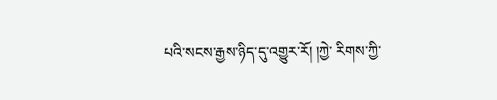པའི་སངས་རྒྱས་ཉིད་དུ་འགྱུར་རོ། །ཀྱེ་ རིགས་ཀྱི་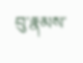བུ་རྣམས་